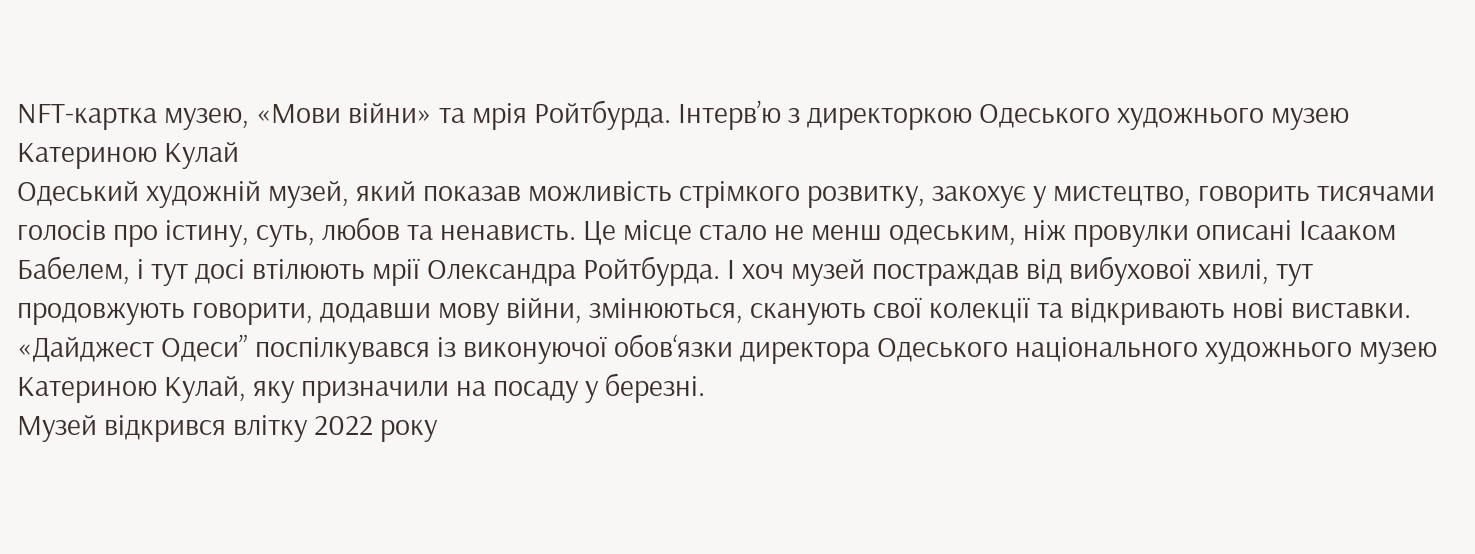NFT-картка музею, «Мови війни» та мрія Ройтбурда. Інтерв’ю з директоркою Одеського художнього музею Катериною Кулай
Одеський художній музей, який показав можливість стрімкого розвитку, закохує у мистецтво, говорить тисячами голосів про істину, суть, любов та ненависть. Це місце стало не менш одеським, ніж провулки описані Ісааком Бабелем, і тут досі втілюють мрії Олександра Ройтбурда. І хоч музей постраждав від вибухової хвилі, тут продовжують говорити, додавши мову війни, змінюються, сканують свої колекції та відкривають нові виставки. «Дайджест Одеси” поспілкувався із виконуючої обов‘язки директора Одеського національного художнього музею Катериною Кулай, яку призначили на посаду у березні.
Музей відкрився влітку 2022 року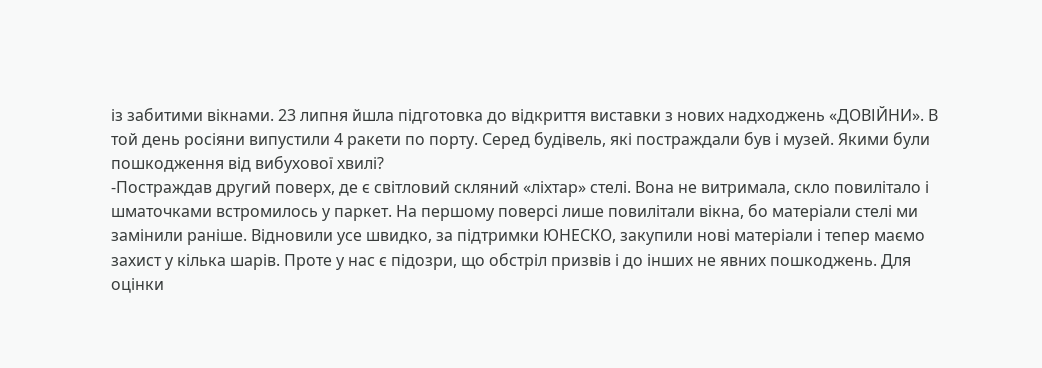із забитими вікнами. 23 липня йшла підготовка до відкриття виставки з нових надходжень «ДОВІЙНИ». В той день росіяни випустили 4 ракети по порту. Серед будівель, які постраждали був і музей. Якими були пошкодження від вибухової хвилі?
-Постраждав другий поверх, де є світловий скляний «ліхтар» стелі. Вона не витримала, скло повилітало і шматочками встромилось у паркет. На першому поверсі лише повилітали вікна, бо матеріали стелі ми замінили раніше. Відновили усе швидко, за підтримки ЮНЕСКО, закупили нові матеріали і тепер маємо захист у кілька шарів. Проте у нас є підозри, що обстріл призвів і до інших не явних пошкоджень. Для оцінки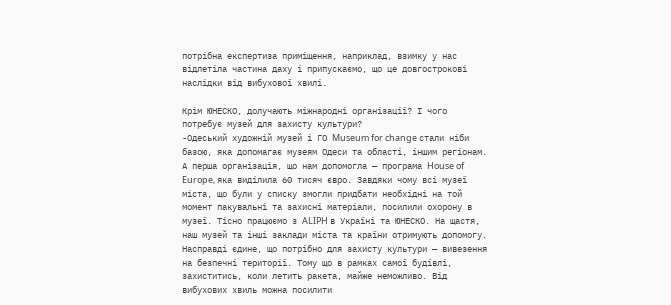потрібна експертиза приміщення, наприклад, взимку у нас відлетіла частина даху і припускаємо, що це довгострокові наслідки від вибухової хвилі.

Крім ЮНЕСКО, долучають міжнародні організації? І чого потребує музей для захисту культури?
-Одеський художній музей і ГО Museum for change стали ніби базою, яка допомагає музеям Одеси та області, іншим регіонам. А перша організація, що нам допомогла — програма House of Europe, яка виділила 60 тисяч євро. Завдяки чому всі музеї міста, що були у списку змогли придбати необхідні на той момент пакувальні та захисні матеріали, посилили охорону в музеї. Тісно працюємо з ALIPH в Україні та ЮНЕСКО. На щастя, наш музей та інші заклади міста та країни отримують допомогу.
Насправді єдине, що потрібно для захисту культури — вивезення на безпечні території. Тому що в рамках самої будівлі, захиститись, коли летить ракета, майже неможливо. Від вибухових хвиль можна посилити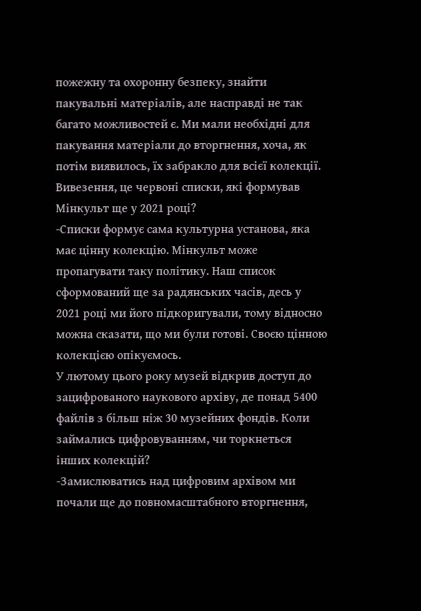пожежну та охоронну безпеку, знайти пакувальні матеріалів, але насправді не так багато можливостей є. Ми мали необхідні для пакування матеріали до вторгнення, хоча, як потім виявилось, їх забракло для всієї колекції.
Вивезення, це червоні списки, які формував Мінкульт ще у 2021 році?
-Списки формує сама культурна установа, яка має цінну колекцію. Мінкульт може пропагувати таку політику. Наш список сформований ще за радянських часів, десь у 2021 році ми його підкоригували, тому відносно можна сказати, що ми були готові. Своєю цінною колекцією опікуємось.
У лютому цього року музей відкрив доступ до зацифрованого наукового архіву, де понад 5400 файлів з більш ніж 30 музейних фондів. Коли займались цифровуванням, чи торкнеться інших колекцій?
-Замислюватись над цифровим архівом ми почали ще до повномасштабного вторгнення,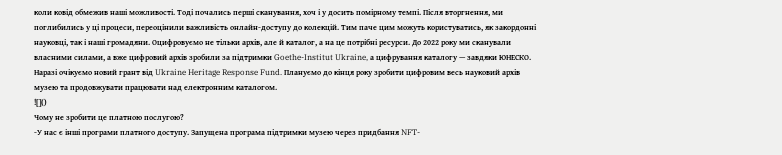коли ковід обмежив наші можливості. Тоді почались перші сканування, хоч і у досить помірному темпі. Після вторгнення, ми поглибились у ці процеси, переоцінили важливість онлайн-доступу до колекцій. Тим паче цим можуть користуватись, як закордонні науковці, так і наші громадяни. Оцифровуємо не тільки архів, але й каталог, а на це потрібні ресурси. До 2022 року ми сканували власними силами, а вже цифровий архів зробили за підтримки Goethe-Institut Ukraine, а цифрування каталогу — завдяки ЮНЕСКО. Наразі очікуємо новий грант від Ukraine Heritage Response Fund. Плануємо до кінця року зробити цифровим весь науковий архів музею та продовжувати працювати над електронним каталогом.
![]()
Чому не зробити це платною послугою?
-У нас є інші програми платного доступу. Запущена програма підтримки музею через придбання NFT-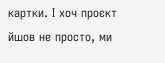картки. І хоч проєкт йшов не просто, ми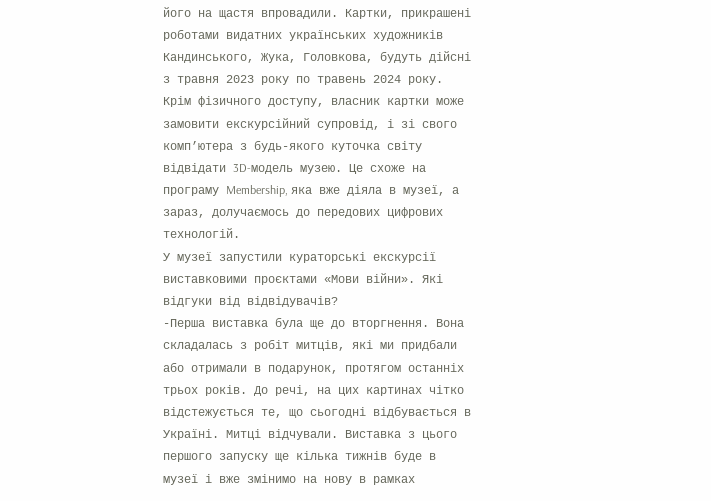його на щастя впровадили. Картки, прикрашені роботами видатних українських художників Кандинського, Жука, Головкова, будуть дійсні з травня 2023 року по травень 2024 року. Крім фізичного доступу, власник картки може замовити екскурсійний супровід, і зі свого комп’ютера з будь-якого куточка світу відвідати 3D-модель музею. Це схоже на програму Membership, яка вже діяла в музеї, а зараз, долучаємось до передових цифрових технологій.
У музеї запустили кураторські екскурсії виставковими проєктами «Мови війни». Які відгуки від відвідувачів?
-Перша виставка була ще до вторгнення. Вона складалась з робіт митців, які ми придбали або отримали в подарунок, протягом останніх трьох років. До речі, на цих картинах чітко відстежується те, що сьогодні відбувається в Україні. Митці відчували. Виставка з цього першого запуску ще кілька тижнів буде в музеї і вже змінимо на нову в рамках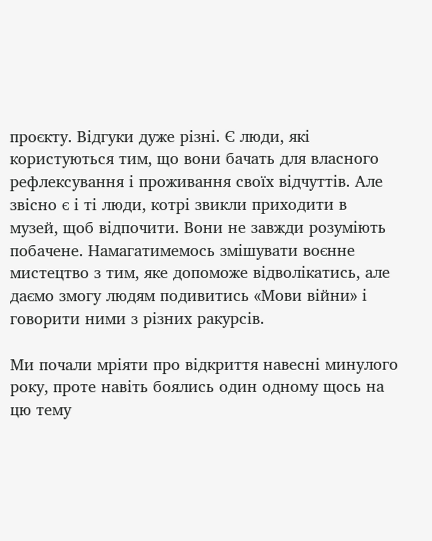проєкту. Відгуки дуже різні. Є люди, які користуються тим, що вони бачать для власного рефлексування і проживання своїх відчуттів. Але звісно є і ті люди, котрі звикли приходити в музей, щоб відпочити. Вони не завжди розуміють побачене. Намагатимемось змішувати воєнне мистецтво з тим, яке допоможе відволікатись, але даємо змогу людям подивитись «Мови війни» і говорити ними з різних ракурсів.

Ми почали мріяти про відкриття навесні минулого року, проте навіть боялись один одному щось на цю тему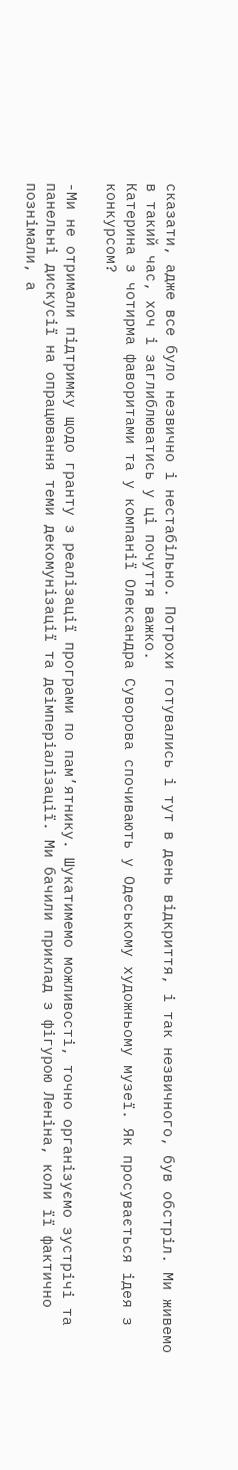сказати, адже все було незвично і нестабільно. Потрохи готувались і тут в день відкриття, і так незвичного, був обстріл. Ми живемо в такий час, хоч і заглиблюватись у ці почуття важко.
Катерина з чотирма фаворитами та у компанії Олександра Суворова спочивають у Одеському художньому музеї. Як просувається ідея з конкурсом?

-Ми не отримали підтримку щодо гранту з реалізації програми по пам’ятнику. Шукатимемо можливості, точно організуємо зустрічі та панельні дискусії на опрацювання теми декомунізації та деімперіалізації. Ми бачили приклад з фігурою Леніна, коли її фактично познімали, а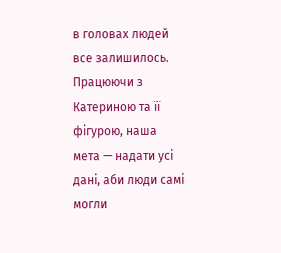в головах людей все залишилось. Працюючи з Катериною та її фігурою, наша мета — надати усі дані, аби люди самі могли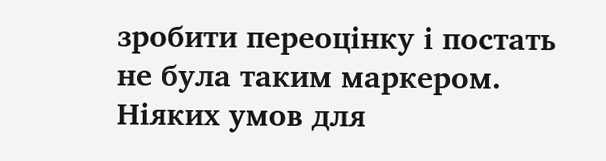зробити переоцінку і постать не була таким маркером.
Ніяких умов для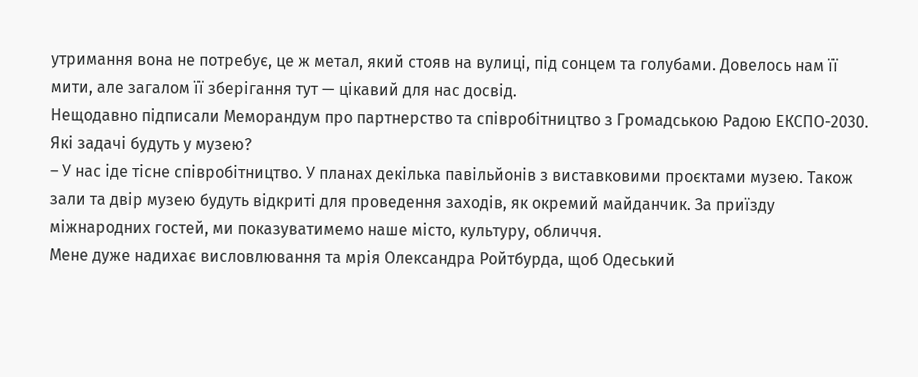утримання вона не потребує, це ж метал, який стояв на вулиці, під сонцем та голубами. Довелось нам її мити, але загалом її зберігання тут — цікавий для нас досвід.
Нещодавно підписали Меморандум про партнерство та співробітництво з Громадською Радою ЕКСПО-2030. Які задачі будуть у музею?
– У нас іде тісне співробітництво. У планах декілька павільйонів з виставковими проєктами музею. Також зали та двір музею будуть відкриті для проведення заходів, як окремий майданчик. За приїзду міжнародних гостей, ми показуватимемо наше місто, культуру, обличчя.
Мене дуже надихає висловлювання та мрія Олександра Ройтбурда, щоб Одеський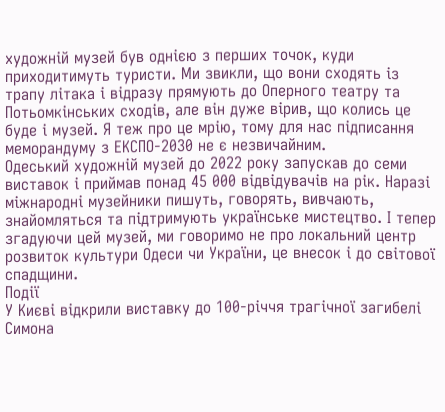художній музей був однією з перших точок, куди приходитимуть туристи. Ми звикли, що вони сходять із трапу літака і відразу прямують до Оперного театру та Потьомкінських сходів, але він дуже вірив, що колись це буде і музей. Я теж про це мрію, тому для нас підписання меморандуму з ЕКСПО-2030 не є незвичайним.
Одеський художній музей до 2022 року запускав до семи виставок і приймав понад 45 000 відвідувачів на рік. Наразі міжнародні музейники пишуть, говорять, вивчають, знайомляться та підтримують українське мистецтво. І тепер згадуючи цей музей, ми говоримо не про локальний центр розвиток культури Одеси чи України, це внесок і до світової спадщини.
Події
У Києві відкрили виставку до 100-річчя трагічної загибелі Симона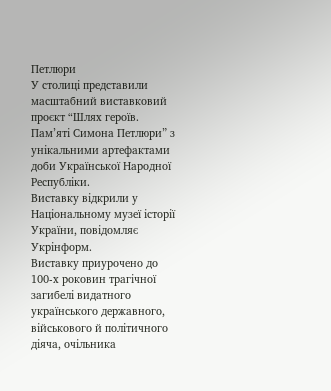Петлюри
У столиці представили масштабний виставковий проєкт “Шлях героїв. Пам’яті Симона Петлюри” з унікальними артефактами доби Української Народної Республіки.
Виставку відкрили у Національному музеї історії України, повідомляє Укрінформ.
Виставку приурочено до 100-х роковин трагічної загибелі видатного українського державного, військового й політичного діяча, очільника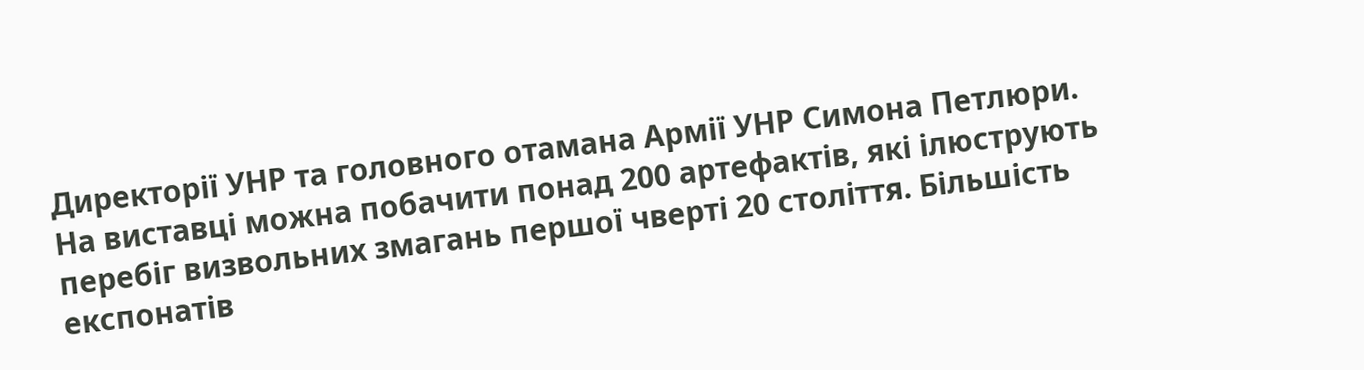Директорії УНР та головного отамана Армії УНР Симона Петлюри.
На виставці можна побачити понад 200 артефактів, які ілюструють перебіг визвольних змагань першої чверті 20 століття. Більшість експонатів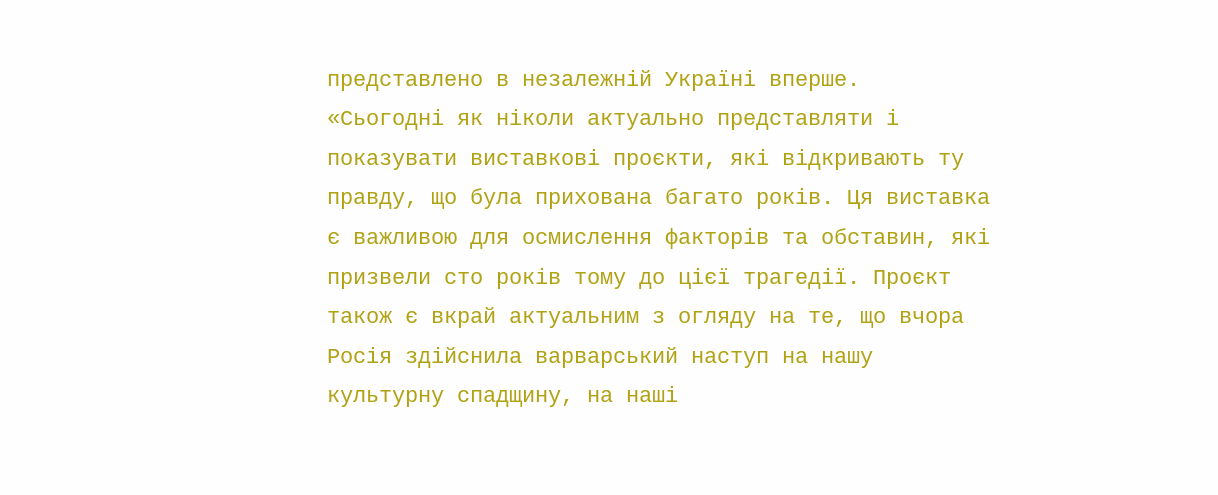представлено в незалежній Україні вперше.
«Сьогодні як ніколи актуально представляти і показувати виставкові проєкти, які відкривають ту правду, що була прихована багато років. Ця виставка є важливою для осмислення факторів та обставин, які призвели сто років тому до цієї трагедії. Проєкт також є вкрай актуальним з огляду на те, що вчора Росія здійснила варварський наступ на нашу культурну спадщину, на наші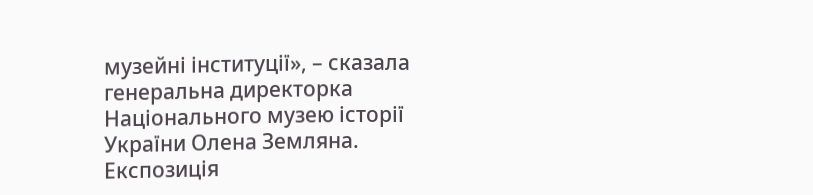музейні інституції», – сказала генеральна директорка Національного музею історії України Олена Земляна.
Експозиція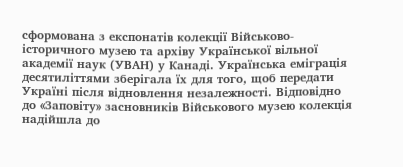сформована з експонатів колекції Військово-історичного музею та архіву Української вільної академії наук (УВАН) у Канаді. Українська еміграція десятиліттями зберігала їх для того, щоб передати Україні після відновлення незалежності. Відповідно до «Заповіту» засновників Військового музею колекція надійшла до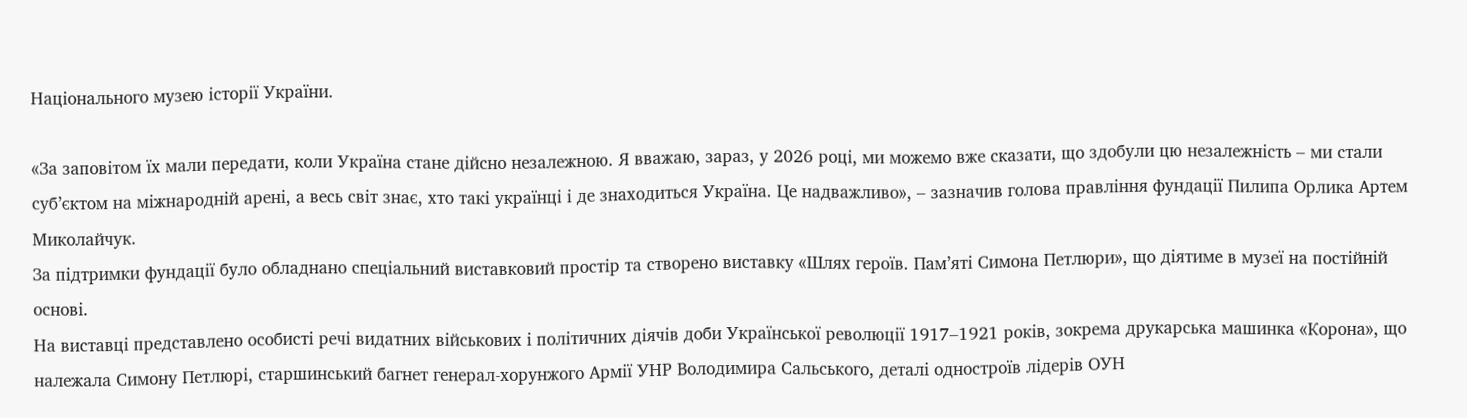Національного музею історії України.

«За заповітом їх мали передати, коли Україна стане дійсно незалежною. Я вважаю, зараз, у 2026 році, ми можемо вже сказати, що здобули цю незалежність – ми стали суб’єктом на міжнародній арені, а весь світ знає, хто такі українці і де знаходиться Україна. Це надважливо», – зазначив голова правління фундації Пилипа Орлика Артем Миколайчук.
За підтримки фундації було обладнано спеціальний виставковий простір та створено виставку «Шлях героїв. Пам’яті Симона Петлюри», що діятиме в музеї на постійній основі.
На виставці представлено особисті речі видатних військових і політичних діячів доби Української революції 1917–1921 років, зокрема друкарська машинка «Корона», що належала Симону Петлюрі, старшинський багнет генерал-хорунжого Армії УНР Володимира Сальського, деталі одностроїв лідерів ОУН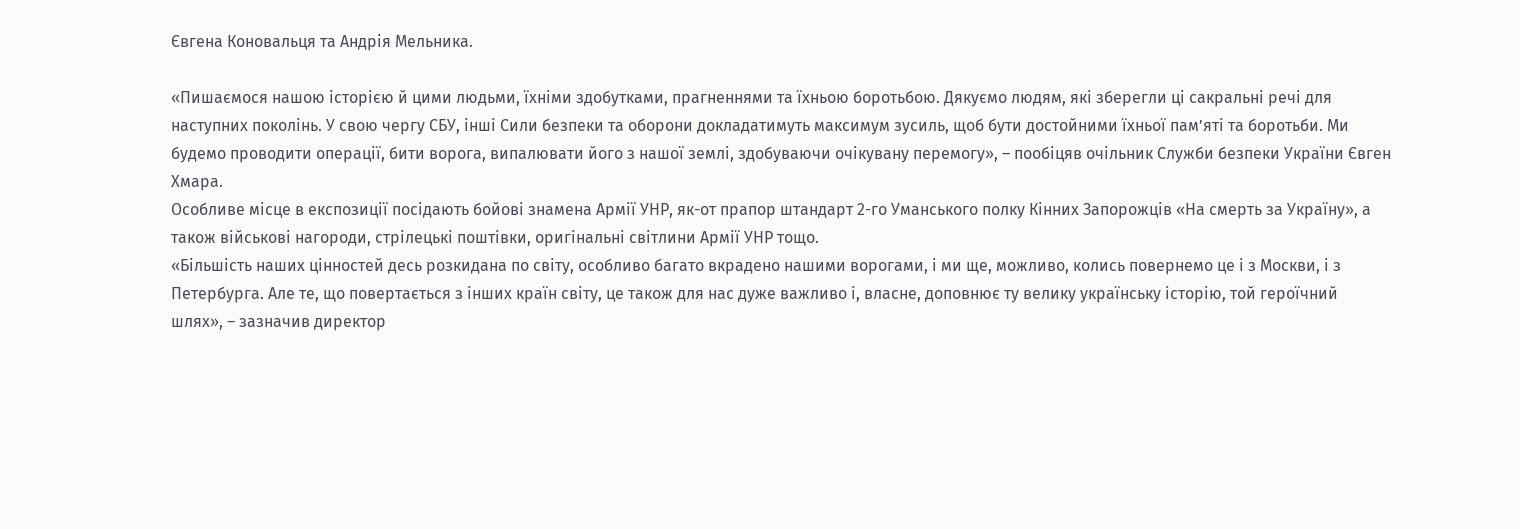Євгена Коновальця та Андрія Мельника.

«Пишаємося нашою історією й цими людьми, їхніми здобутками, прагненнями та їхньою боротьбою. Дякуємо людям, які зберегли ці сакральні речі для наступних поколінь. У свою чергу СБУ, інші Сили безпеки та оборони докладатимуть максимум зусиль, щоб бути достойними їхньої пам’яті та боротьби. Ми будемо проводити операції, бити ворога, випалювати його з нашої землі, здобуваючи очікувану перемогу», – пообіцяв очільник Служби безпеки України Євген Хмара.
Особливе місце в експозиції посідають бойові знамена Армії УНР, як-от прапор штандарт 2-го Уманського полку Кінних Запорожців «На смерть за Україну», а також військові нагороди, стрілецькі поштівки, оригінальні світлини Армії УНР тощо.
«Більшість наших цінностей десь розкидана по світу, особливо багато вкрадено нашими ворогами, і ми ще, можливо, колись повернемо це і з Москви, і з Петербурга. Але те, що повертається з інших країн світу, це також для нас дуже важливо і, власне, доповнює ту велику українську історію, той героїчний шлях», – зазначив директор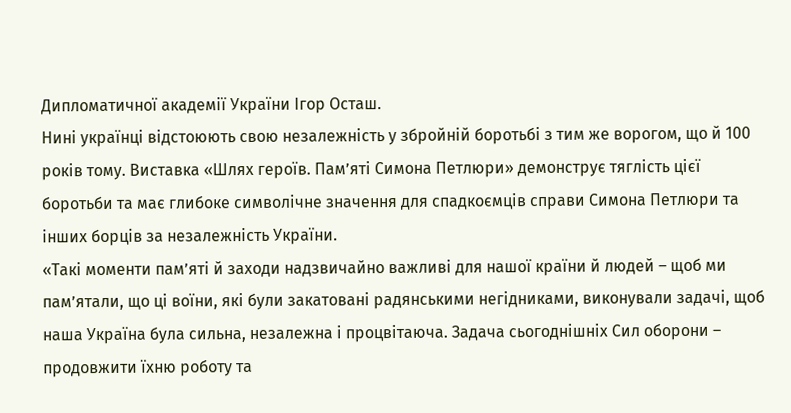Дипломатичної академії України Ігор Осташ.
Нині українці відстоюють свою незалежність у збройній боротьбі з тим же ворогом, що й 100 років тому. Виставка «Шлях героїв. Пам’яті Симона Петлюри» демонструє тяглість цієї боротьби та має глибоке символічне значення для спадкоємців справи Симона Петлюри та інших борців за незалежність України.
«Такі моменти пам’яті й заходи надзвичайно важливі для нашої країни й людей – щоб ми пам’ятали, що ці воїни, які були закатовані радянськими негідниками, виконували задачі, щоб наша Україна була сильна, незалежна і процвітаюча. Задача сьогоднішніх Сил оборони – продовжити їхню роботу та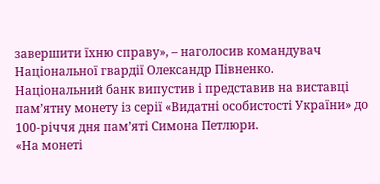завершити їхню справу», – наголосив командувач Національної гвардії Олександр Півненко.
Національний банк випустив і представив на виставці пам’ятну монету із серії «Видатні особистості України» до 100-річчя дня пам’яті Симона Петлюри.
«На монеті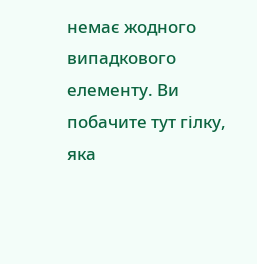немає жодного випадкового елементу. Ви побачите тут гілку, яка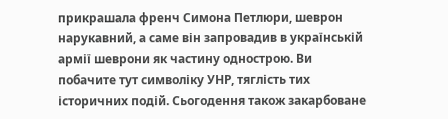прикрашала френч Симона Петлюри, шеврон нарукавний, а саме він запровадив в українській армії шеврони як частину однострою. Ви побачите тут символіку УНР, тяглість тих історичних подій. Сьогодення також закарбоване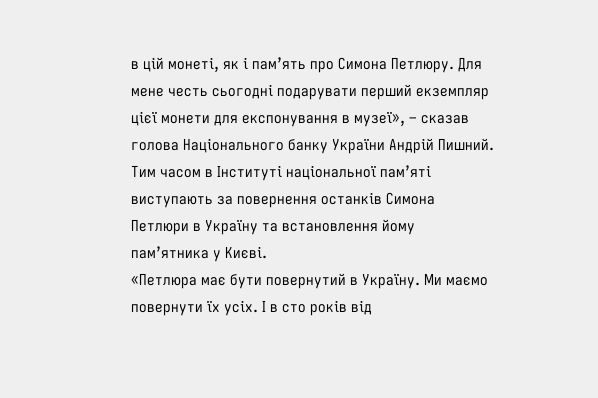в цій монеті, як і пам’ять про Симона Петлюру. Для мене честь сьогодні подарувати перший екземпляр цієї монети для експонування в музеї», – сказав голова Національного банку України Андрій Пишний.
Тим часом в Інституті національної пам’яті виступають за повернення останків Симона Петлюри в Україну та встановлення йому пам’ятника у Києві.
«Петлюра має бути повернутий в Україну. Ми маємо повернути їх усіх. І в сто років від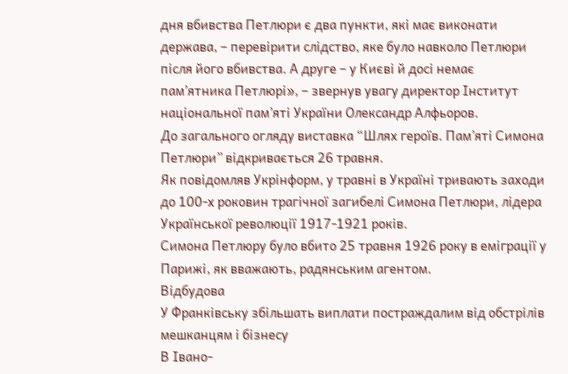дня вбивства Петлюри є два пункти, які має виконати держава, – перевірити слідство, яке було навколо Петлюри після його вбивства. А друге – у Києві й досі немає пам’ятника Петлюрі», – звернув увагу директор Інститут національної пам’яті України Олександр Алфьоров.
До загального огляду виставка “Шлях героїв. Пам’яті Симона Петлюри” відкривається 26 травня.
Як повідомляв Укрінформ, у травні в Україні тривають заходи до 100-х роковин трагічної загибелі Симона Петлюри, лідера Української революції 1917-1921 років.
Симона Петлюру було вбито 25 травня 1926 року в еміграції у Парижі, як вважають, радянським агентом.
Відбудова
У Франківську збільшать виплати постраждалим від обстрілів мешканцям і бізнесу
В Івано-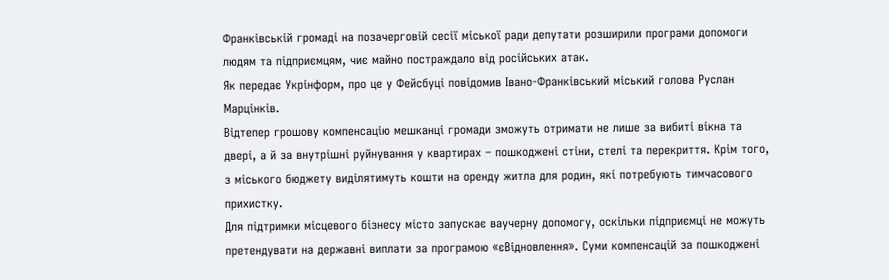Франківській громаді на позачерговій сесії міської ради депутати розширили програми допомоги людям та підприємцям, чиє майно постраждало від російських атак.
Як передає Укрінформ, про це у Фейсбуці повідомив Івано-Франківський міський голова Руслан Марцінків.
Відтепер грошову компенсацію мешканці громади зможуть отримати не лише за вибиті вікна та двері, а й за внутрішні руйнування у квартирах – пошкоджені стіни, стелі та перекриття. Крім того, з міського бюджету виділятимуть кошти на оренду житла для родин, які потребують тимчасового прихистку.
Для підтримки місцевого бізнесу місто запускає ваучерну допомогу, оскільки підприємці не можуть претендувати на державні виплати за програмою «єВідновлення». Суми компенсацій за пошкоджені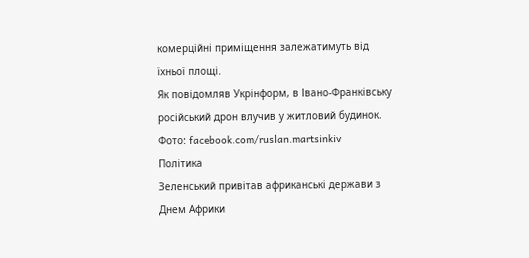комерційні приміщення залежатимуть від їхньої площі.
Як повідомляв Укрінформ, в Івано-Франківську російський дрон влучив у житловий будинок.
Фото: facebook.com/ruslan.martsinkiv
Політика
Зеленський привітав африканські держави з Днем Африки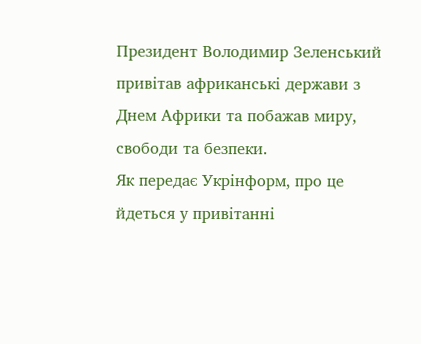Президент Володимир Зеленський привітав африканські держави з Днем Африки та побажав миру, свободи та безпеки.
Як передає Укрінформ, про це йдеться у привітанні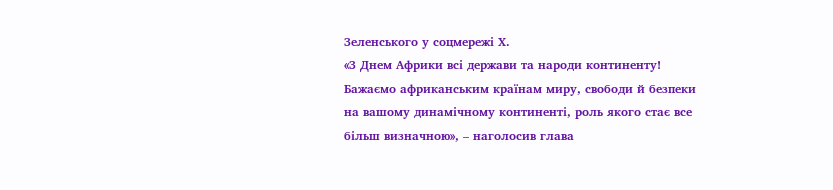Зеленського у соцмережі Х.
«З Днем Африки всі держави та народи континенту! Бажаємо африканським країнам миру, свободи й безпеки на вашому динамічному континенті, роль якого стає все більш визначною», – наголосив глава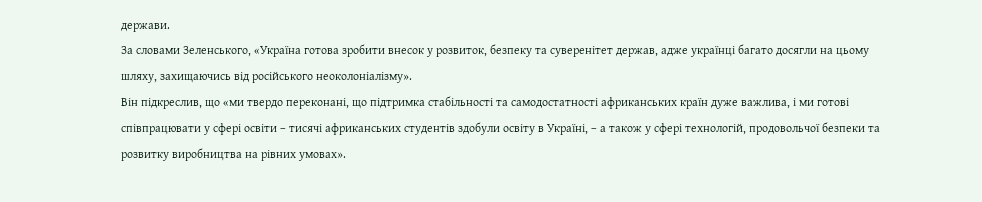держави.
За словами Зеленського, «Україна готова зробити внесок у розвиток, безпеку та суверенітет держав, адже українці багато досягли на цьому шляху, захищаючись від російського неоколоніалізму».
Він підкреслив, що «ми твердо переконані, що підтримка стабільності та самодостатності африканських країн дуже важлива, і ми готові співпрацювати у сфері освіти – тисячі африканських студентів здобули освіту в Україні, – а також у сфері технологій, продовольчої безпеки та розвитку виробництва на рівних умовах».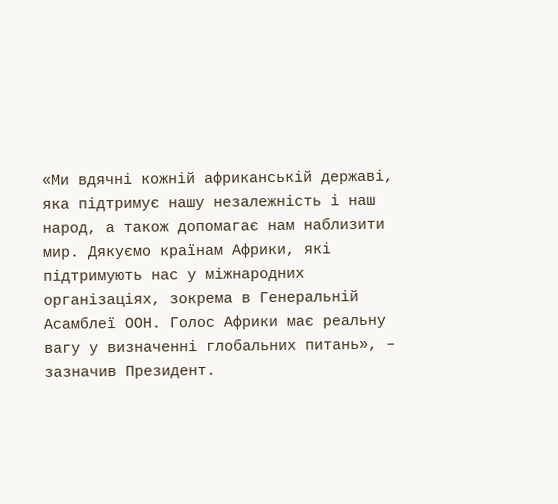«Ми вдячні кожній африканській державі, яка підтримує нашу незалежність і наш народ, а також допомагає нам наблизити мир. Дякуємо країнам Африки, які підтримують нас у міжнародних організаціях, зокрема в Генеральній Асамблеї ООН. Голос Африки має реальну вагу у визначенні глобальних питань», – зазначив Президент.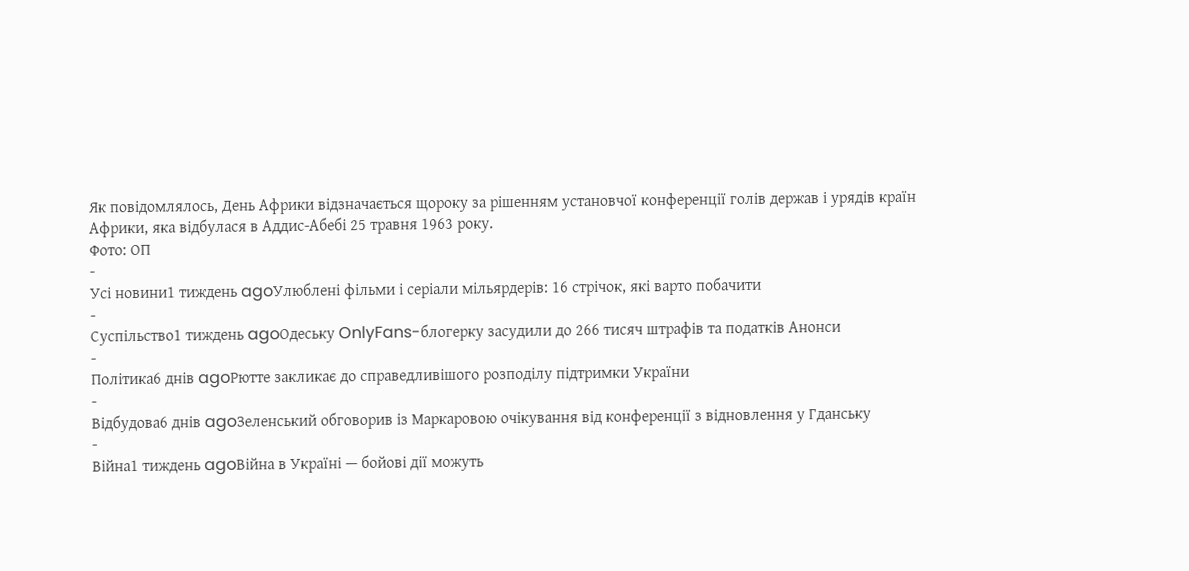Як повідомлялось, День Африки відзначається щороку за рішенням установчої конференції голів держав і урядів країн Африки, яка відбулася в Аддис-Абебі 25 травня 1963 року.
Фото: ОП
-
Усі новини1 тиждень agoУлюблені фільми і серіали мільярдерів: 16 стрічок, які варто побачити
-
Суспільство1 тиждень agoОдеську OnlyFans-блогерку засудили до 266 тисяч штрафів та податків Анонси
-
Політика6 днів agoРютте закликає до справедливішого розподілу підтримки України
-
Відбудова6 днів agoЗеленський обговорив із Маркаровою очікування від конференції з відновлення у Гданську
-
Війна1 тиждень agoВійна в Україні — бойові дії можуть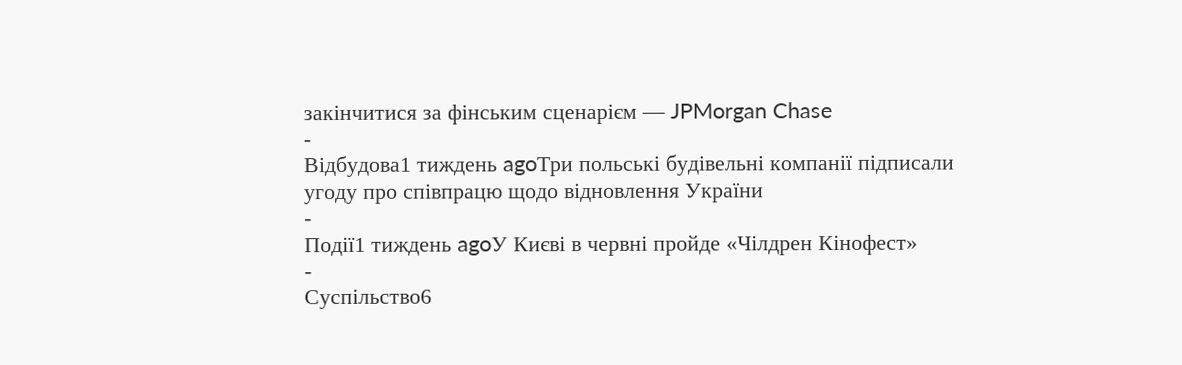закінчитися за фінським сценарієм — JPMorgan Chase
-
Відбудова1 тиждень agoТри польські будівельні компанії підписали угоду про співпрацю щодо відновлення України
-
Події1 тиждень agoУ Києві в червні пройде «Чілдрен Кінофест»
-
Суспільство6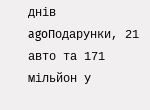днів agoПодарунки, 21 авто та 171 мільйон у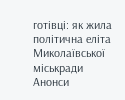готівці: як жила політична еліта Миколаївської міськради Анонси